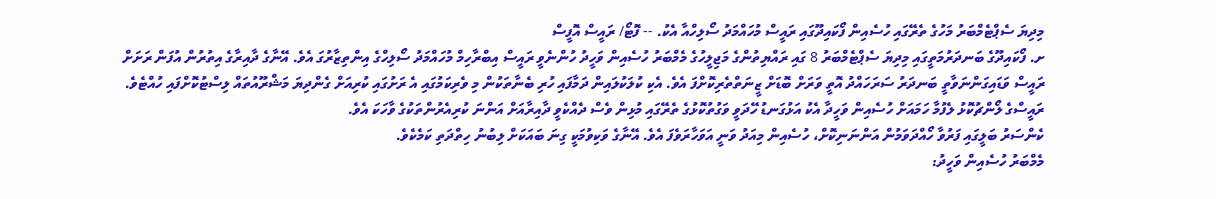މިދިޔަ ސެޕްޓެމްބަރު މަހުގެ ތެރޭގައި ހުސެއިން ފޯކައިދޫގައި ރައީސް މުހައްމަދު ސޯލިހްއާ އެކު. -- ފޮޓޯ/ ރައީސް އޮފީސް
ށ. ފޯކައިދޫގެ ބަނދަރުމަތީގައި މިދިޔަ ސެޕްޓެމްބަރު 8 ގައި ރައްޔިތުންގެ މަޖިލީހުގެ މެމްބަރު ހުސެއިން ވަހީދު ހުންނެވީ ރައީސް އިބްރާހިމް މުހައްމަދު ސޯލިހްގެ އިންތިޒާރުގަ އެވެ. އޭނާގެ ދާއިރާގެ އިތުރުން އުފަން ރަށަށް ރައީސް ވަޑައިގަންނަވާތީ ބަނދަރު ސަރަހައްދު އޮތީ ވަރަށް ބޮޑަށް ޒީނަތްތެރިކޮށްފަ އެވެ. އެކި ކުލަކުލައިން ދަމާފައި ހުރި ބެނާތަކުން މި ވެރިކަމުގައި އެ ރަށުގައި ކުރިއަށް ގެންދިޔަ މަޝްރޫއުތައް ލިސްޓުކޮށްފައި ހުއްޓެވެ.
ރައީސްގެ ލޯންޗުކޮޅު ލެފުމާ ހަމައަށް ހުސެއިން ވަހީދާ އެކު އަޅުގަނޑު ހޭދަވީ ވަގުތުކޮޅުގެ ތެރޭގައި މުޅިން ވެސް ދެއްކެވީ ދާއިރާއަށް އަންނަ ކުރިއެރުންތަކުގެ ވާހަކަ އެވެ.
ކެންސަރު ބަލީގައި ފަރުވާ ހޯއްދަވަމުން އަންނަނިކޮށް، ހުސެއިން މިއަދު ވަނީ އަވަހާރަވެފަ އެވެ. އޭނާގެ ވަކިވުމަކީ ގިނަ ބައަކަށް ލިބުނު ހިތްދަތި ކަމެކެވެ.
މެމްބަރު ހުސެއިން ވަހީދު: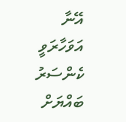އޭނާ އަވަހާރަވީ ކެންސަރު ބައްޔަށް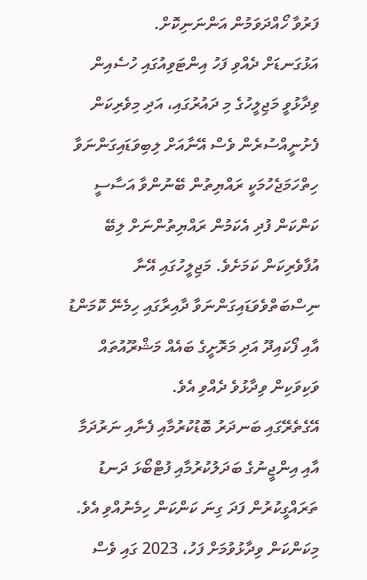ފަރުވާ ހޯއްދަވަމުން އަންނަނިކޮށް.
އަޅުގަނޑަށް ދެއްވި ފަހު އިންޓަވިއުގައި ހުސެއިން ވިދާޅުވީ މަޖިލީހުގެ މި ދައުރުގައި، އަދި މިވެރިކަން ފެށުނީއްސުރެން ވެސް އޭނާއަށް ލިބިވަޑައިގަންނަވާ ހިތްހަމަޖެހުމަކީ ރައްޔިތުން ބޭނުންވާ އަސާސީ ކަންކަން ފުދި އެކަމުން ރައްޔިތުންނަށް ލިބޭ އުފާވެރިކަން ކަމަށެވެ. މަޖިލީހުގައި އޭނާ ނިސްބަތްވެވަޑައިގަންނަވާ ދާއިރާގައި ހިމެނޭ ކޮމަންޑު އާއި ފޯކައިދޫ އަދި މަރޮށީގެ ބައެއް މަޝްރޫއުތައް ވަކިވަކިން ވިދާޅުވެ ދެއްވި އެވެ.
އޭގެތެރޭގައި ބަނދަރު ބޮޑުކުރުމާއި ފެނާއި ނަރުދަމާ އާއި އިންޖީނުގެ ބަދަލުކުރުމާއި ފުޓްބޯޅަ ދަނޑު ތަރައްގީކުރުން ފަދަ ގިނަ ކަންކަން ހިމެނުއްވި އެވެ. މިކަންކަން ވިދާޅުވުމަށް ފަހު، 2023 ގައި ވެސް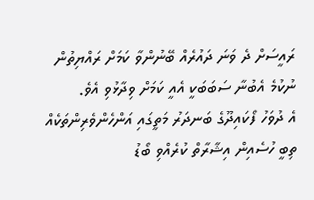ރައީސަށް ދެ ވަނަ ދައުރެއް ބޭނުންވާ ކަމަށް ރައްޔިތުން ނުކުމެ އެބުނާ ސަބަބަކީ އެއީ ކަމަށް ވިދާޅުވި އެވެ.
އެ ދުވަހު ފޯކައިދޫގެ ބަނދަރު މަތީގައި އަންހެންވެރިންތަކެއް ތިބީ ހުސެއިން އިޝާރާތް ކުރެއްވި ބޯޑު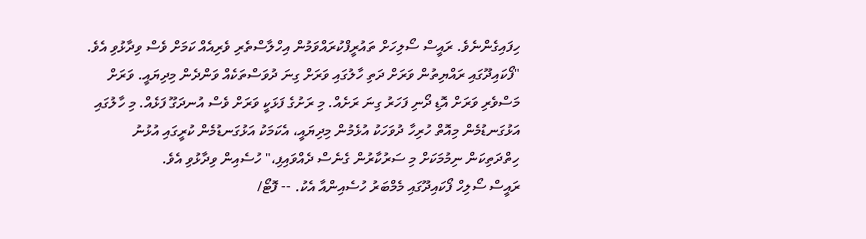ހިފައިގެންނެވެ. ރައީސް ސޯލިހަށް ތައުރީފްކުރައްވަމުން އިހްލާސްތެރި ވެރިއެއް ކަމަށް ވެސް ވިދާޅުވި އެވެ.
"ފޯކައިދޫގައި ރައްޔިތުން ވަރަށް ދަތި ހާލުގައި ވަރަށް ގިނަ ދުވަސްތަކެއް ވަންދެން މިދިޔައީ. ވަރަށް މަސްވެރި ވަރަށް އޮޑި ދޯނި ފަހަރު ގިނަ ރަށެއް. މި ރަށުގެ ފަޅަކީ ވަރަށް ވެސް އުނދަގޫ ފަޅެއް. މި ހާލުގައި އަޅުގަނޑުމެން މިއޮތް ހުރިހާ ދުވަހަކު އުޅެމުން މިދިޔައީ، އެކަމަކު އަޅުގަނޑުމެން ކުރީގައި އުޅުނު ހިތްދަތިކަން ނިމުމަކަށް މި ސަރުކާރުން ގެނެސް ދެއްވައިފި،" ހުސެއިން ވިދާޅުވި އެވެ.
ރައީސް ސޯލިހް ފޯކައިދޫގައި މެމްބަރު ހުސެއިންއާ އެކު. -- ފޮޓޯ/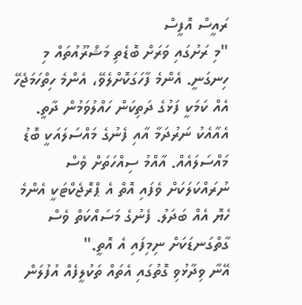ރައީސް އޮފީސް
"މި ރަށުގައި ވަރަށް ބޮޑެތި މަޝްރޫއުތައް މި ހިނގަނީ. އެންމެ ފާހަގަކޮށްލެވޭ، އެންމެ ހިތްހަމަޖެހޭ އެއް ކަމަކީ ފަޅުގެ ދަތިކަން ހައްލުވަމުން ދާތީ. އެއާއެކު ނަރުދަމާ އާއި ފެނުގެ މައްސަލައަކީ ބޮޑު މައްސަލައެއް. އާއްމު ސިއްހަތަށް ވެސް ނުރައްކަލަކަށް ވެފައި އޮތް އެ ޕްރޮޖެކްޓަކީ އެންމެ ހެޔޮ އެއް ބަދަލު. ފެނުގެ މަސައްކަތް ވެސް ގާތްގަނޑަކަށް ނިމިފައި އެ އޮތީ."
އޭނާ ވިދާޅުވި ގޮތުގައި އެތައް ތަކުލީފެއް އުފުލަން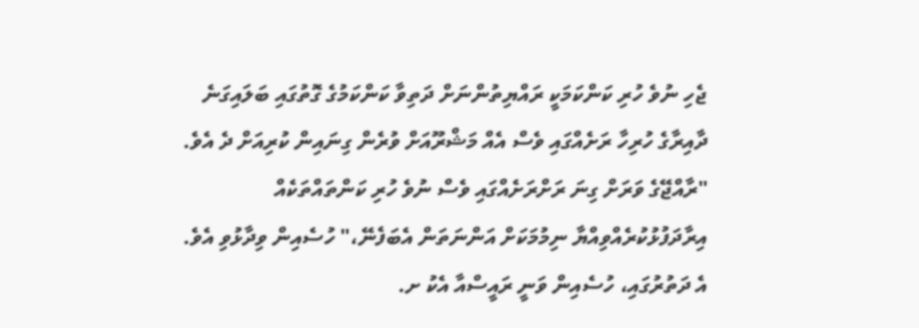ޖެހި ނުވެ ހުރި ކަންކަމަކީ ރައްޔިތުންނަށް ދަތިވާ ކަންކަމުގެ ގޮތުގައި ބަލައިގަނެ ދާއިރާގެ ހުރިހާ ރަށެއްގައި ވެސް އެއް މަޝްރޫއަށް ވުރެން ގިނައިން ކުރިއަށް ދެ އެވެ.
"ރާއްޖޭގެ ވަރަށް ގިނަ ރަށްރަށެއްގައި ވެސް ނުވެ ހުރި ކަންތައްތަކެއް އިރާދަފުޅުކުރެއްވިއްޔާ ނިމުމަކަށް އަންނަތަން އެބަފެނޭ،" ހުސެއިން ވިދާޅުވި އެވެ.
އެ ދަތުރުގައި، ހުސެއިން ވަނީ ރައީސްއާ އެކު ށ.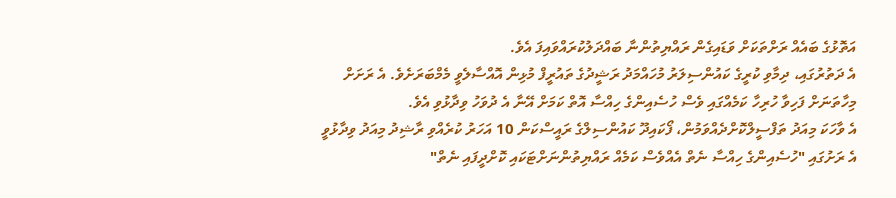އަތޮޅުގެ ބައެއް ރަށްތަކަށް ވަޑައިގެން ރައްޔިތުންނާ ބައްދަލުކުރައްވައިފަ އެވެ.
އެ ދަތުރުގައި، ދިމާވި ކުރީގެ ކައުންސިލަރު މުހައްމަދު ރަޝީދުގެ ތައުރީފް މުޅިން އޮއްސާލެވީ މެމްބަރަށެވެ. އެ ރަށަށް މިހާތަނަށް ފަހިވާ ހުރިހާ ކަމެއްގައި ވެސް ހުސެއިންގެ ހިއްސާ އޮތް ކަމަށް އޭނާ އެ ދުވަހު ވިދާޅުވި އެވެ.
އެ ވާހަކަ މިއަދު ތަފްސީލްކޮށްދެއްވަމުން، ފޯކައިދޫ ކައުންސިލްގެ ރައީސްކަން 10 އަހަރު ކުރެއްވި ރާޝިދު މިއަދު ވިދާޅުވީ އެ ރަށުގައި "ހުސެއިންގެ ހިއްސާ ނެތް އެއްވެސް ކަމެއް ރައްޔިތުންނަށްޓަކައި ކޮށްދީފައި ނެތް"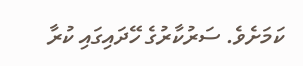ކަމަށެވެ. ސަރުކާރުގެ ހޭދައިގައި ކުރާ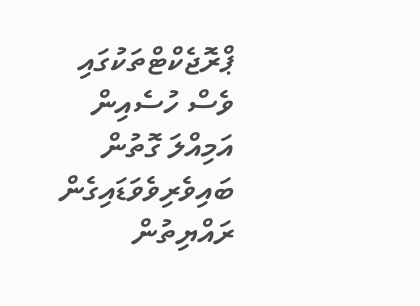ޕްރޮޖެކްޓްތަކުގައި ވެސް ހުސެއިން އަމިއްލަ ގޮތުން ބައިވެރިވެވަޑައިގެން ރައްޔިތުން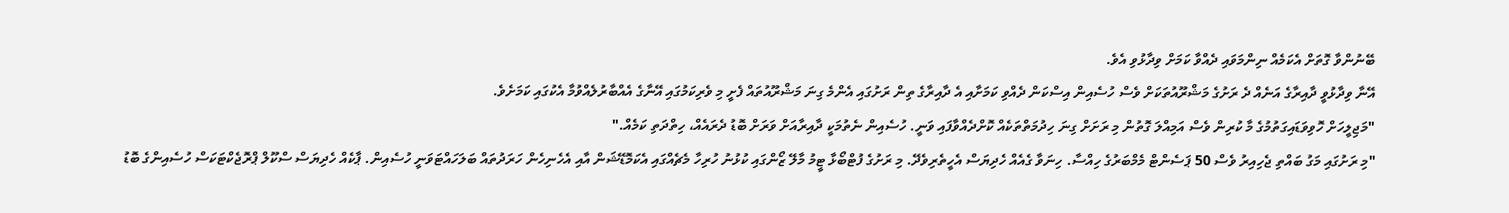ބޭނުންވާ ގޮތަށް އެކަމެއް ނިންމަވައި ދެއްވާ ކަމަށް ވިދާޅުވި އެވެ.
އޭނާ ވިދާޅުވީ ދާއިރާގެ އަނެއް ދެ ރަށުގެ މަޝްރޫއުތަކަށް ވެސް ހުސެއިން އިސްކަން ދެއްވި ކަމަށާއި އެ ދާއިރާގެ ތިން ރަށުގައި އެންމެ ގިނަ މަޝްރޫއުތައް ފެށީ މި ވެރިކަމުގައި އޭނާގެ އެއްބާރުލެއްވުމާ އެކުގައި ކަމަށެވެ.
"މަޖިލީހަށް ހޮވިވަޑައިގަތުމުގެ މާ ކުރިން ވެސް އަމިއްލަ ގޮތުން މި ރަށަށް ގިނަ ހިދުމަތްތަކެއް ކޮށްދެއްވާފައި ވަނީ. ހުސެއިން ނެތުމަކީ ދާއިރާއަށް ވަރަށް ބޮޑު ދެރައެއް، ހިތްދަތި ކަމެއް."
"މި ރަށުގައި މަގު ބައްތި ޖެހިއިރު ވެސް 50 ޕަސެންޓް މެމްބަރުގެ ހިއްސާ. ހިނަވާ ގެއެއް ހެދިޔަސް އެހީތެރިވެދޭ. މި ރަށުގެ ފުޓްބޯޅާ ޓީމު މާލޭ ޒޯންގައި ކުޅުނު ހުރިހާ މެޗެއްގައި އެކަމޮޑޭޝަން އާއި އެހެނިހެން ހަރަދުތައް ބަލަހައްޓަވަނީ ހުސެއިން. ޕާކެއް ހެދިޔަސް ސްކޫލް ޕްރޮޖެކްޓަކަސް ހުސެއިންގެ ބޮޑު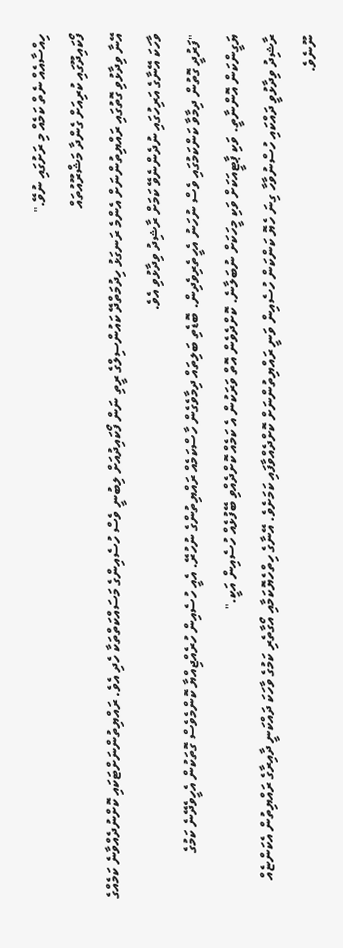ހިއްސާއެއް ނެތް ކަމެއް މި ރަށުގައި ނުވޭ."
ފޯކައިދޫގައި ކުރިއަށް ގެންދާ މަޝްރޫއުތައް
އޭނާ ވިދާޅުވި ގޮތުގައި ރައްޔިތުންނަށް އެންމެ ރަނގަޅު ހިދުމަތްދޭ ކައުންސިލްގެ ރީތި ނަން ފޯކައިދުއަށް ލިބުނީ ވެސް ހުސެއިންގެ މަސައްކަތްތަކާ ހެދި އެވެ. ރައްޔިތުންނަށްޓަކައި ކޮށްނުދެއްވާނެ ކަމެއްގެ ވާހަކަ އޭނާގެ އަރިހުގައި ނުދެންނެވޭ ކަމަށް ރާޝިދު ވިދާޅުވި އެވެ.
"ފަރުދީ ގޮތުން ދިމާވާ ކަންކަމުގައި ވެސް ނުހަނު އެހީތެރިވެދިން. ބޮޑެތި ބަލިތައް ދިމާވެގެން ހާސްކަމެއް ރައްޔިތުންގެ ނުހުރޭ. އެއީ ހުސެއިން ހުރެއްޖިއްޔާ ކޮންމެވެސް ގޮތަކުން އެހީވެދޭނެ ކަމުގެ ޔަގީންކަން އޮންނާތީ. ވަކި ޕާޓީއަކަށް ވަކި މީހަކަށް ނުބަލާނެ. ކޮށްދެވެން އޮތް ވަރަކުން އެ ކަމެއް ކޮށްދެއްވި ބޭފުޅެއް ހުސެއިން އަކީ."
ރާޝިދު ވިދާޅުވީ ދައްކައި ހުސްނުވާހާ ގިނަ ހެޔޮ ކަންކަން ހުސެއިން ވަނީ ރައްޔިތުންނަށް ކޮށްދެއްވާފައި ކަމަށެވެ. އޭނާގެ ހިތްހެޔޮކަމާއި އޯގާތެރި ކަމުގެ ވާހަކަ ދައްކަނީ ދާއިރާގެ ރައްޔިތުން އެކަންޏެއް ނޫނެވެ.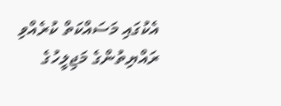އެކުގައި މަސައްކަތް ކުރެއްވި ރައްޔިތުންގެ މަޖިލީހުގެ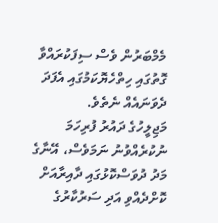މެމްބަރުން ވެސް ސިފަކުރައްވާ ގޮތުގައި ހިތްހެޔޮކަމުގައި އެފަދަ ދެވަނައެއް ނެތެވެ.
މަޖިލީހުގެ ދައުރު ފުރިހަމަ ނުކުރެއްވުނު ނަމަވެސް، އޭނާގެ މަދު ދުވަސްކޮޅުގައި ދާއިރާއަށް ކޮށްދެއްވި އަދި ސަރުކާރުގެ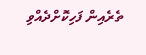ތެރެއިން ފަހިކޮށްދެއްވި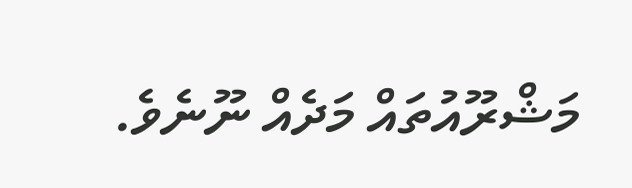މަޝްރޫއުތައް މަދެއް ނޫނެވެ.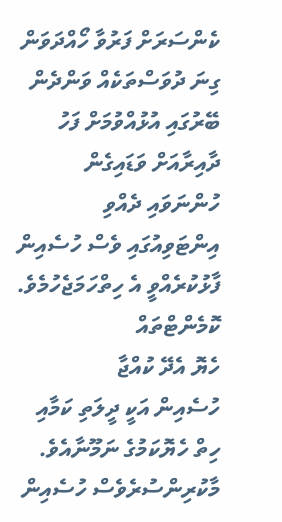ކެންސަރަށް ފަރުވާ ހޯއްދަވަން ގިނަ ދުވަސްތަކެއް ވަންދެން ބޭރުގައި އުޅުއްވުމަށް ފަހު ދާއިރާއަށް ވަޑައިގެން ހުންނަވައި ދެއްވި އިންޓަވިއުގައި ވެސް ހުސެއިން ފާޅުކުރެއްވީ އެ ހިތްހަމަޖެހުމެވެ.
ކޮމެންޓްތައް
ހެޔޮ އެދޭ ކުއްޖާ
ހުސެއިން އަކީ ދީލަތި ކަމާއި ހިތް ހެޔޮކަމުގެ ނަމޫނާއެވެ. މާކުރިންސުރެވެސް ހުސެއިން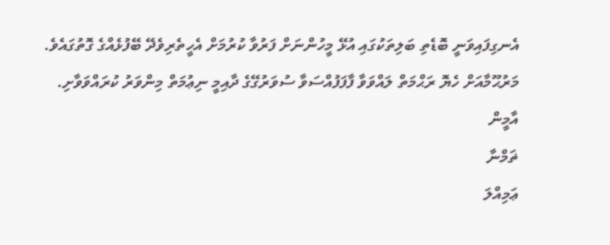އެނގިފައިވަނީ ބޮޑެތި ބަލިތަކުގައި އުޅޭ މީހުންނަށް ފަރުވާ ކުރުމަށް އެހީތެރިވެދޭ ބޭފުޅެއްގެ ގޮތުގައެވެ. މަރުޙޫމާއަށް ހެޔޮ ރަޙްމަތް ލައްވަވާ ފާފަފުއްސަވާ ސުވަރުގޭގެ ދާއިމީ ނިޢުމަތް މިންވަރު ކުރައްވަވާށި. އާމީން
ޡަމްނާ
ޢަމިއްލަ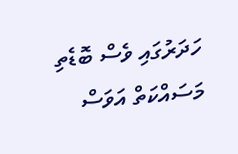ހަދަރުގައި ވެސް ބޮޑެތި މަސައްކަތް އަވަސް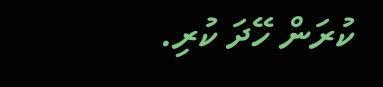ކުރަން ހޭދަ ކުރި.